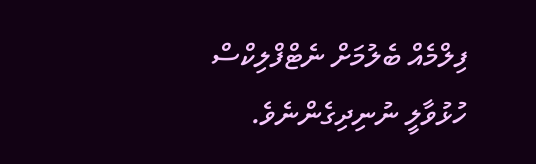ފިލްމެއް ބެލުމަށް ނެޓްފްލިކްސް ހުޅުވާލީ ނުނިދިގެންނެވެ.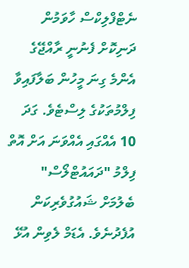ނެޓްފްލިކްސް ހާވަމުން ދަނިކޮށް ފެނުނީ ރާއްޖޭގެ އެންމެ ގިނަ މީހުން ބަލާފައިވާ ފިލްމުތަކުގެ ލިސްޓެވެ. ގަދަ 10 އެއްގައި އެއްވަނަ އަށް އޮތް ފިލްމު "ދައައުޓްލޯސް" ބެލުމަށް ޝައުގުވެރިކަން އުފެދުނެވެ. އެޑަމް ލެވިން އުޅޭ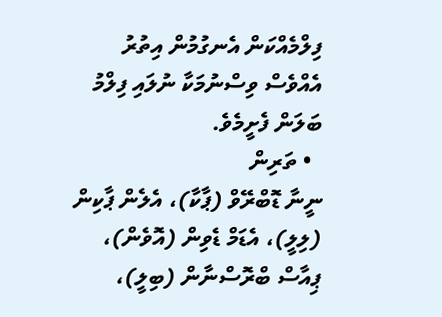ފިލްމެއްކަން އެނގުމުން އިތުރު އެއްވެސް ވިސްނުމަކާ ނުލައި ފިލްމު ބަލަން ފެށީމެވެ.
  • ތަރިން
ނީނާ ޑޮބްރޭވް (ޕާކާ)، އެލެން ޕާކިން (ލިލީ)، އެޑަމް ޑެވިން (އޮވެން)، ޕިއާސް ބްރޮސްނާން (ބިލީ)،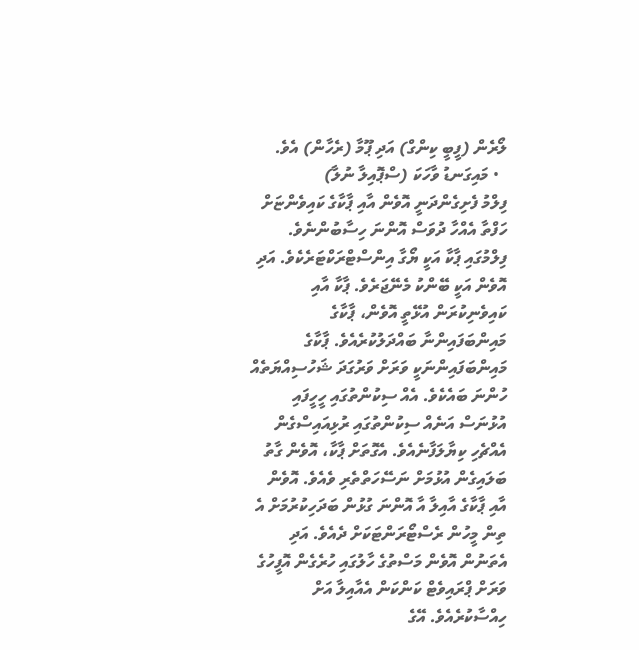ލޯރެން (ފީބީ ކިންގް) އަދި ޕޫމާ (ރެހާން) އެވެ.
  • މައިގަނޑު ވާހަކަ (ސްޕޮއިލާ ނުލާ)
ފިލްމު ފެށިގެންދަނީ އޮވެން އާއި ޕާކާގެ ކައިވެންޏަށް ހަފްތާ އެއްހާ ދުވަސް އޮންނަ ހިސާބުންނެވެ. ފިލްމުގައި ޕާކާ އަކީ ޔޯގާ އިންސްޓްރަކްޓަރެކެވެ. އަދި އޮވެން އަކީ ބޭންކު މެނޭޖަރެވެ. ޕާކާ އާއި ކައިވެނިކުރަން އުޅޭތީ އޮވެން، ޕާކާގެ މައިންބަފައިންނާ ބައްދަލުކުރެއެވެ. ޕާކާގެ މައިންބަފައިންނަކީ ވަރަށް ވަރުގަދަ ޝަހުސިއްޔަތެއް ހުންނަ ބައެކެވެ. އެއް ސިކުންތުގައި ހީހީފައި އުޅުނަސް އަނެއް ސިކުންތުގައި ރުޅިއައިސްގެން އެއްޗެހި ކިޔާލަފާނެއެވެ. އެގޮތަށް ޕާކާ، އޮވެން ގާތު ބަލައިގެން އުޅުމަށް ނަސޭހަތްތެރި ވެއެވެ. އޮވެން އާއި ޕާކާގެ އާއިލާ އާ އޮންނަ ގުޅުން ބަދަހިކުރުމަށް އެ ތިން މީހުން ރެސްޓޯރަންޓަކަށް ދެއެވެ. އަދި އެތަނުން އޮވެން މަސްތުގެ ހާލުގައި ހުރެގެން އޮފީހުގެ ވަރަށް ޕްރައިވެޓް ކަންކަން އެއާއިލާ އަށް ހިއްސާކުރެއެވެ. އޭގެ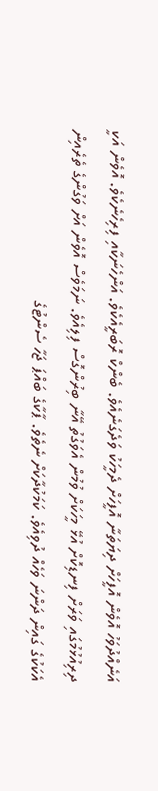އަނެއްދުވަހު އޮވެން އޮފީހަށް ދިޔަތަނާ އޮފީހަށް ދެމީހަކު ވަދެގަނެއެވެ. ބެންކް ރޮބަރީއެކެވެ. އަންހެނަކާއި ފިރިހެނެކެވެ. އޮވެން އަކީ ދިރިއުޅުމުގައި ވަރަށް ފިނޑިކޮށް އުޅޭ މީހަކަށް ވުމުން އެވަގުތު އޭނާ ބިރުންގޮސް ފިލިއެވެ. ނަމަވެސް އޮވެން އަށް ވަގުންގެ ތެރެއިން އެކަކުގެ ގައިން ދަންނަ ވަހެއް ދުވިއެވެ. ކަމަކުދާކަށް ނެތެވެ. ޕާކާގެ ބައްޕަ ޖަހާ ސެންޓުގެ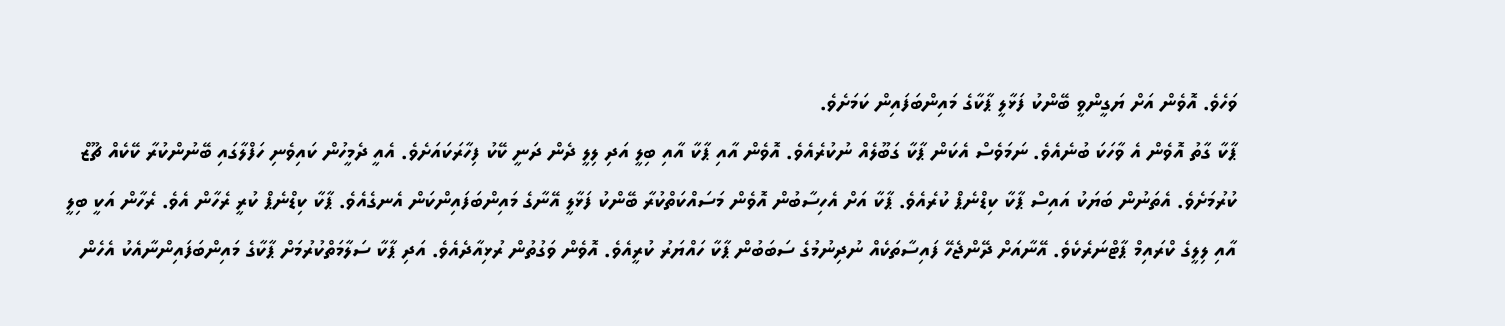ވަހެވެ. އޮވެން އަށް ޔަގީންވީ ބޭންކު ފަޅާލީ ޕާކާގެ މައިންބަފައިން ކަމަށެވެ.
ޕާކާ ގާތު އޮވެން އެ ވާހަކަ ބުނެއެވެ. ނަމަވެސް އެކަން ޕާކާ ގަބޫލެއް ނުކުރެއެވެ. އޮވެން އާއި ޕާކާ އާއި ބިލީ އަދި ލިލީ ދެން ދަނީ ކޭކު ފިހާރަކައަށެވެ. އެއީ ދެމީހުން ކައިވެނި ހަފްލާގައި ބޭނުންކުރާ ކޭކެއް ޗޫޒް ކުރުމަށެވެ. އެތަނުން ބަޔަކު އައިސް ޕާކާ ކިޑްނެޕް ކުރެއެވެ. ޕާކާ އަށް އެހިސާބުން އޮވެން މަސައްކަތްކުރާ ބޭންކު ފަޅާލީ އޭނާގެ މައިންބަފައިންކަން އެނގެއެވެ. ޕާކާ ކިޑްނެޕް ކުރީ ރެހާން އެވެ. ރެހާން އަކީ ބިލީ އާއި ލިލީގެ ކްރައިމް ޕާޓްނަރެކެވެ. އޭނާއަށް ދޭންޖެހޭ ފައިސާތަކެއް ނުދިނުމުގެ ސަބަބުން ޕާކާ ހައްޔަރު ކުރީއެވެ. އޮވެން ވަގުތުން ރުޅިއާދެއެވެ. އަދި ޕާކާ ސަލާމަތްކުރުމަށް ޕާކާގެ މައިންބަފައިންނާއެކު އެހެން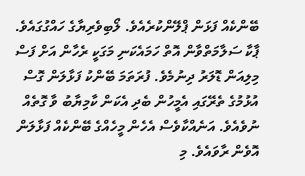ބޭންކެއް ފަޅަން ޕްލޭންކުރެއެވެ. ލޯބިވެރިޔާގެ ހައްގުގައެވެ. ޕާކާ ސަލާމަތްވާން އޮތް ހަމައެކަނި މަގަކީ ރެހާން އަށް ފަސް މިލިއަން ޑޮލަރު ދިނުމެވެ. ފުރަތަމަ ބޭންކު ފަޅާލަން ގޮސް އުޅުމުގެ ތެރޭގައި އެމީހުން ބެދި އެކަން ކާމިޔާބު ވާ ގޮތެއް ނުވެއެވެ. އަނެއްކާވެސް އެހެން މީހެއްގެ ބޭންކެއް ފަޅާލަން އޮވެން ރާވައެވެ. މި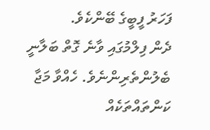ފަހަރު ފީބީގެ ބޭންކެވެ.
ދެން ފިލްމުގައި ވާނެ ގޮތް ބަލާނީ ބެލުންތެރިންނެވެ. ހެއްވާ މަޖާ ކަންތައްތަކެއް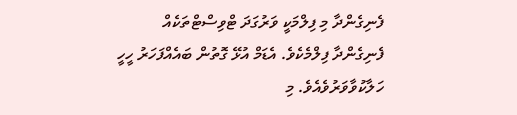ފެނިގެންދާ މި ފިލްމަކީ ވަރުގަދަ ޓްވިސްޓްތަކެއް ފެނިގެންދާ ފިލްމެކެވެ. އެޑަމް އުޅޭ ގޮތުން ބައެއްފަހަރު ހީހީ ހަލާކުވާވަރުވެއެވެ. މި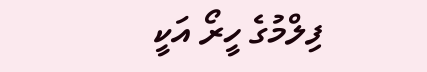ފިލްމުގެ ހީރޯ އަކީ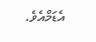އެޑަމްއެވެ.